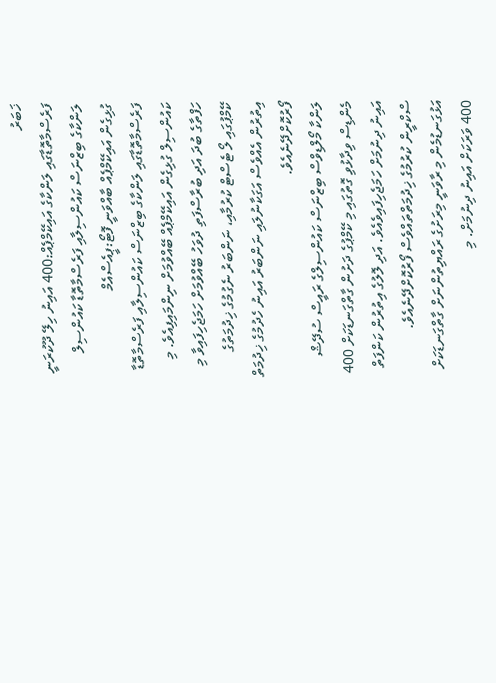ޚަބަރު
ފަރެސްމާތޮޑާގައި ލަންކާގެ އައިކޭމްޕެއް:400 އައިނު ހިލޭ ދޫކުރަނީ
ލަންކާގެ ބިޒްނަސް ކައުންސިލާއި ފަރެސްމާތޮޑާ ކައުންސިލް ގުޅިގެން އައިކޭމްޕެއް ބާއްވަނީ ފޮޓޯ:ޕީއެސްއެމް
ފަރެސްމާތޮޑާގައި ލަންކާގެ ބިޒްނަސް ކައުންސިލާއި ފަރެސްމާތޮޑާ ކައުންސިލް ގުޅިގެން އައިކޭމްޕެއް ބޭއްވުމަށް ނިންމައިފިއެވެ. މި ހަފްތާގެ ބުދަ އަދި ބުރާސްފަތި ދުވަހު ބޭއްވުމަށް ހަމަޖެހިފައިވާ މި ކޭމްޕުގައި ލޯ ޓެސްޓް ކުރުމާއި، ނަންބަރު ނެގުމުގެ ޚިދުމަތުގެ އިތުރުން އެއްވެސް އަގަކާނުލައި ނަންބަރު އައިނު ހެދުމުގެ ޚިދުމަތް ފޯރުކޮށްދޭނެއެވެ.
ލަންކާ މޯލްޑިވްސް ބިޒްނަސް ކައުންސިލްގެ ރައީސް ސުދޭޝް މެންޑިސް ވިދާޅުވި ގޮތުގައި މި ކޭމްޕުގެ ދަށުން ގާތްގަނޑަކަށް 400 އައިނު ދިނުމަށް ހަމަޖެހިފައިވެއެވެ. އަދި ލޮލުގެ އިތުރުން ކަންފަތް ސްކްރީން ކުރުމުގެ ޚިދުމަތްތައްވެސް ފޯރުކޮށްދޭނެއެވެ.
އަޅުގަނޑުމެން މި ރާވަނީ މިރަށުގެ ރައްޔިތުންނަށް ގާތްގަނޑަކަށް 400 ވަރަކަށް އައިނު ދިނުމަށް. މި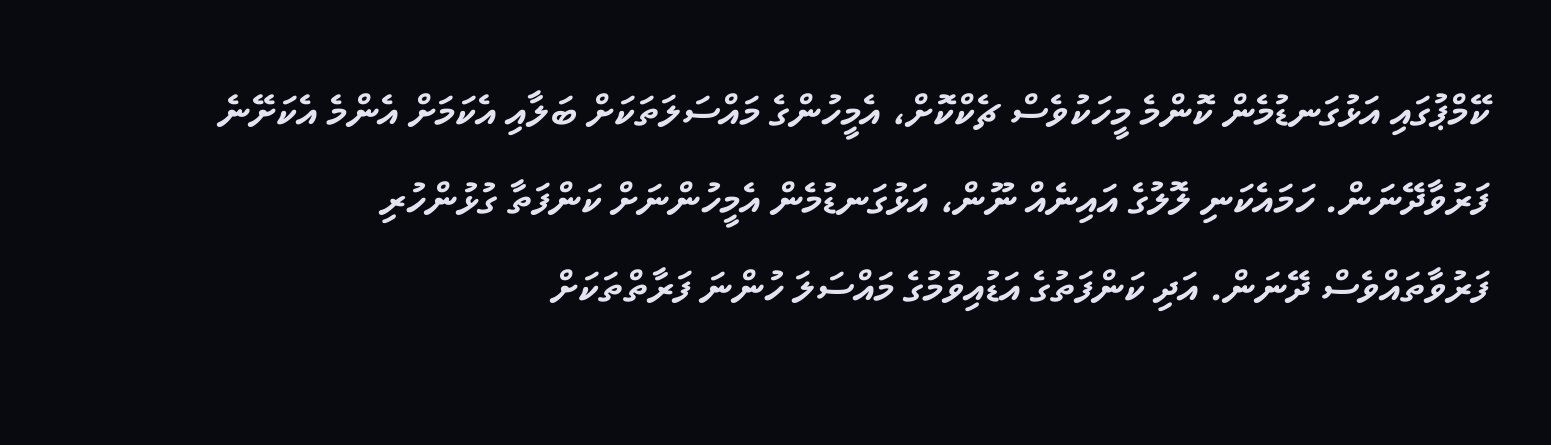ކޭމްޕުގައި އަޅުގަނޑުމެން ކޮންމެ މީހަކުވެސް ޗެކްކޮށް، އެމީހުންގެ މައްސަލަތަކަށް ބަލާއި އެކަމަށް އެންމެ އެކަށޭނެ ފަރުވާދޭނަން. ހަމައެކަނި ލޮލުގެ އައިނެއް ނޫން، އަޅުގަނޑުމެން އެމީހުންނަށް ކަންފަތާ ގުޅުންހުރި ފަރުވާތައްވެސް ދޭނަން. އަދި ކަންފަތުގެ އަޑުއިވުމުގެ މައްސަލަ ހުންނަ ފަރާތްތަކަށް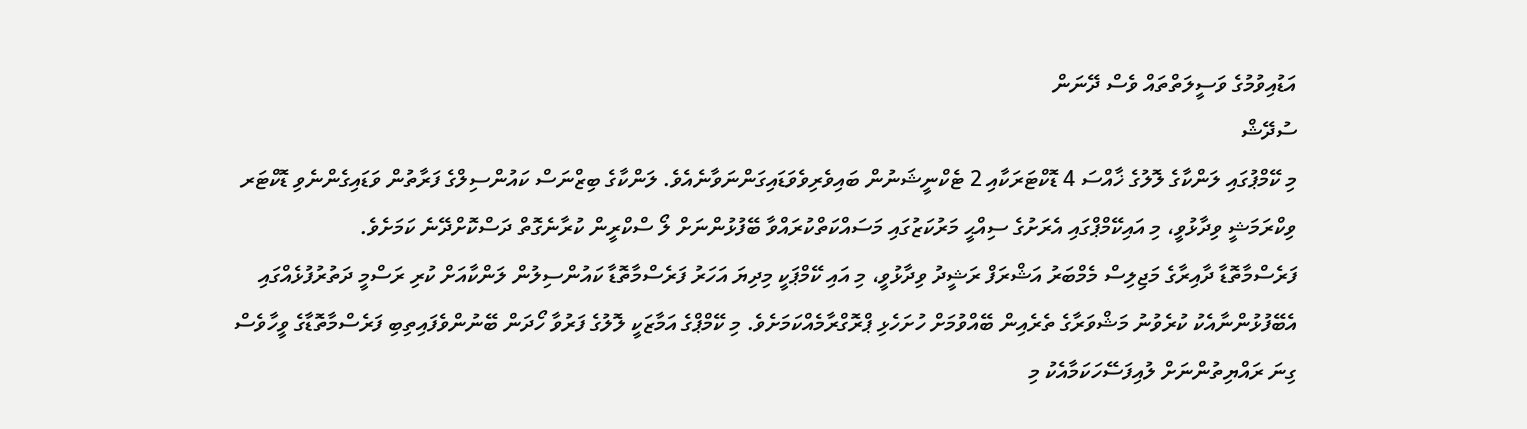އަޑުއިވުމުގެ ވަސީލަތްތައް ވެސް ދޭނަން
ސުދޭޝް
މި ކޭމްޕުގައި ލަންކާގެ ލޮލުގެ ޚާއްސަ 4 ޑޮކްޓަރަކާއި 2 ޓެކްނީޝަނުން ބައިވެރިވެވަޑައިގަންނަވާނެއެވެ. ލަންކާގެ ބިޒްނަސް ކައުންސިލްގެ ފަރާތުން ވަޑައިގެންނެވި ޑޮކްޓަރ ވިކްރަމަޝީ ވިދާޅުވީ، މި އައިކޭމްޕްގައި އެރަށުގެ ސިއްޙީ މަރުކަޒުގައި މަސައްކަތްކުރައްވާ ބޭފުޅުންނަށް ލޯ ސްކްރީން ކުރާނެގޮތް ދަސްކޮށްދޭނެ ކަމަށެވެ.
ފަރެސްމާތޮޑާ ދާއިރާގެ މަޖިލިސް މެމްބަރު އަޝްރަފް ރަޝީދު ވިދާޅުވީ، މި އައި ކޭމްޕަކީ މިދިޔަ އަހަރު ފަރެސްމާތޮޑާ ކައުންސިލުން ލަންކާއަށް ކުރި ރަސްމީ ދަތުރުފުޅެއްގައި އެބޭފުޅުންނާއެކު ކުރެވުނު މަޝްވަރާގެ ތެރެއިން ބޭއްވުމަށް ހުށަހެޅި ޕްރޮގްރާމެއްކަމަށެވެ. މި ކޭމްޕްގެ އަމާޒަކީ ލޮލުގެ ފަރުވާ ހޯދަން ބޭނުންވެފައިތިބި ފަރެސްމާތޮޑާގެ ވީހާވެސް ގިނަ ރައްޔިތުންނަށް ލުއިފަސޭހަކަމާއެކު މި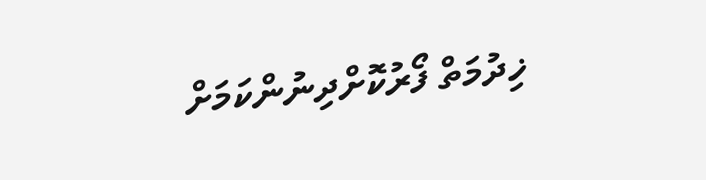ޚިދުމަތް ފޯރުކޮށްދިނުންކަމަށް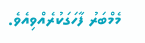މެމްބަރު ފާހަގަކުރެއްވިއެވެ.